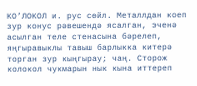КО’ЛОКОЛ и. рус сөйл. Металлдан коеп зур конус рәвешендә ясалган, эченә асылган теле стенасына бәрелеп, яңгыравыклы тавыш барлыкка китерә торган зур кыңгырау; чаң. Сторож колокол чукмарын нык кына иттереп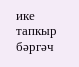ике тапкыр бәргәч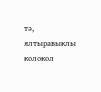тә, ялтыравыклы колокол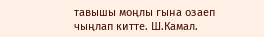тавышы моңлы гына озаеп чыңлап китте. Ш.Камал.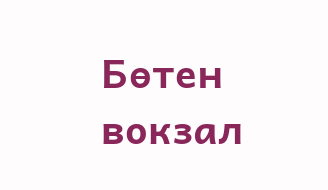Бөтен вокзал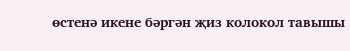өстенә икене бәргән җиз колокол тавышы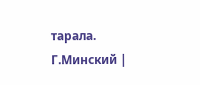тарала. Г.Минский |